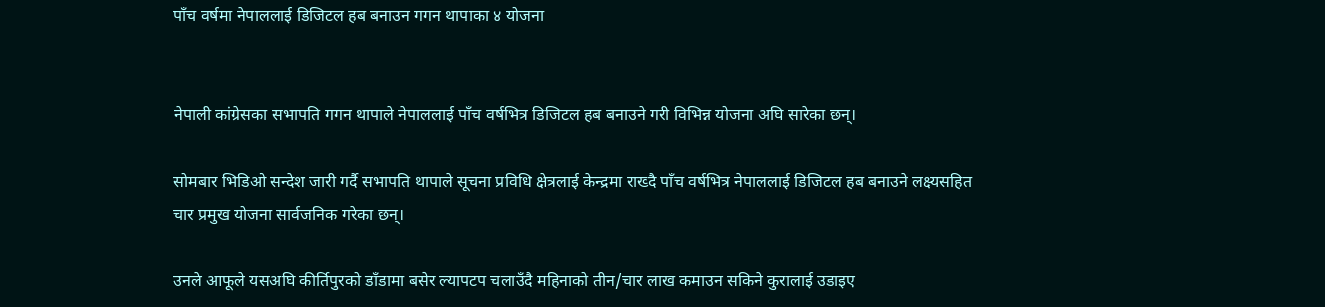पाँच वर्षमा नेपाललाई डिजिटल हब बनाउन गगन थापाका ४ योजना


नेपाली कांग्रेसका सभापति गगन थापाले नेपाललाई पाँच वर्षभित्र डिजिटल हब बनाउने गरी विभिन्न योजना अघि सारेका छन्।

सोमबार भिडिओ सन्देश जारी गर्दै सभापति थापाले सूचना प्रविधि क्षेत्रलाई केन्द्रमा राख्दै पाँच वर्षभित्र नेपाललाई डिजिटल हब बनाउने लक्ष्यसहित चार प्रमुख योजना सार्वजनिक गरेका छन्।

उनले आफूले यसअघि कीर्तिपुरको डाँडामा बसेर ल्यापटप चलाउँदै महिनाको तीन/चार लाख कमाउन सकिने कुरालाई उडाइए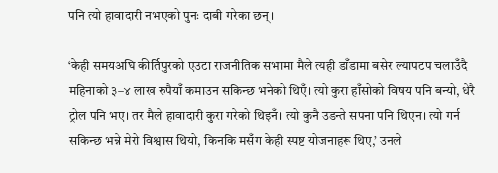पनि त्यो हावादारी नभएको पुनः दाबी गरेका छन्।

‘केही समयअघि कीर्तिपुरको एउटा राजनीतिक सभामा मैले त्यही डाँडामा बसेर ल्यापटप चलाउँदै महिनाको ३–४ लाख रुपैयाँ कमाउन सकिन्छ भनेको थिएँ। त्यो कुरा हाँसोको विषय पनि बन्यो, धेरै ट्रोल पनि भए। तर मैले हावादारी कुरा गरेको थिइनँ। त्यो कुनै उडन्ते सपना पनि थिएन। त्यो गर्न सकिन्छ भन्ने मेरो विश्वास थियो, किनकि मसँग केही स्पष्ट योजनाहरू थिए,’ उनले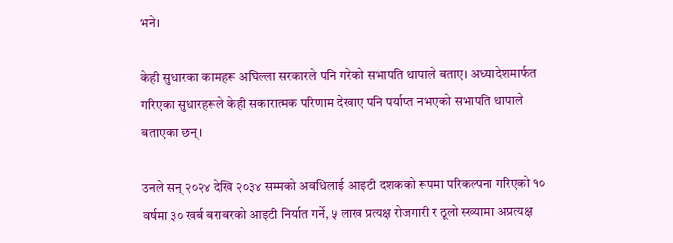भने।

केही सुधारका कामहरू अघिल्ला सरकारले पनि गरेको सभापति थापाले बताए। अध्यादेशमार्फत गरिएका सुधारहरूले केही सकारात्मक परिणाम देखाए पनि पर्याप्त नभएको सभापति थापाले बताएका छन्।

उनले सन् २०२४ देखि २०३४ सम्मको अवधिलाई आइटी दशकको रूपमा परिकल्पना गरिएको १० वर्षमा ३० खर्ब बराबरको आइटी निर्यात गर्ने, ५ लाख प्रत्यक्ष रोजगारी र ठूलो स्ख्यामा अप्रत्यक्ष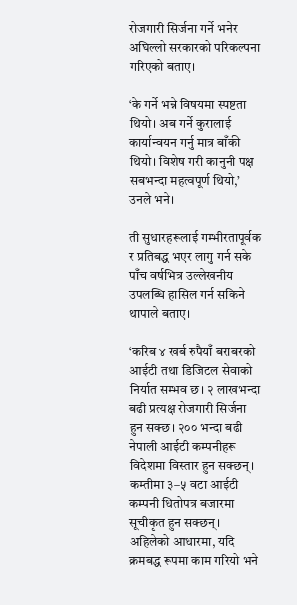रोजगारी सिर्जना गर्ने भनेर अघिल्लो सरकारको परिकल्पना गरिएको बताए।

‘के गर्ने भन्ने विषयमा स्पष्टता थियो। अब गर्ने कुरालाई कार्यान्वयन गर्नु मात्र बाँकी थियो। विशेष गरी कानुनी पक्ष सबभन्दा महत्वपूर्ण थियो,’ उनले भने।

ती सुधारहरूलाई गम्भीरतापूर्वक र प्रतिबद्ध भएर लागु गर्न सके पाँच वर्षभित्र उल्लेखनीय उपलब्धि हासिल गर्न सकिने थापाले बताए।

‘करिब ४ खर्ब रुपैयाँ बराबरको आईटी तथा डिजिटल सेवाको निर्यात सम्भव छ। २ लाखभन्दा बढी प्रत्यक्ष रोजगारी सिर्जना हुन सक्छ। २०० भन्दा बढी नेपाली आईटी कम्पनीहरू विदेशमा विस्तार हुन सक्छन्। कम्तीमा ३–५ वटा आईटी कम्पनी धितोपत्र बजारमा सूचीकृत हुन सक्छन्। अहिलेको आधारमा, यदि क्रमबद्ध रूपमा काम गरियो भने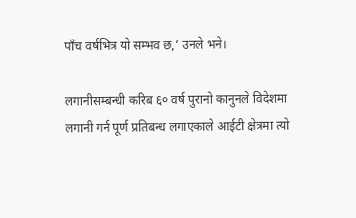पाँच वर्षभित्र यो सम्भव छ,’ उनले भने।

लगानीसम्बन्धी करिब ६० वर्ष पुरानो कानुनले विदेशमा लगानी गर्न पूर्ण प्रतिबन्ध लगाएकाले आईटी क्षेत्रमा त्यो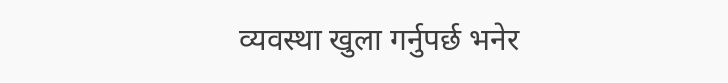व्यवस्था खुला गर्नुपर्छ भनेर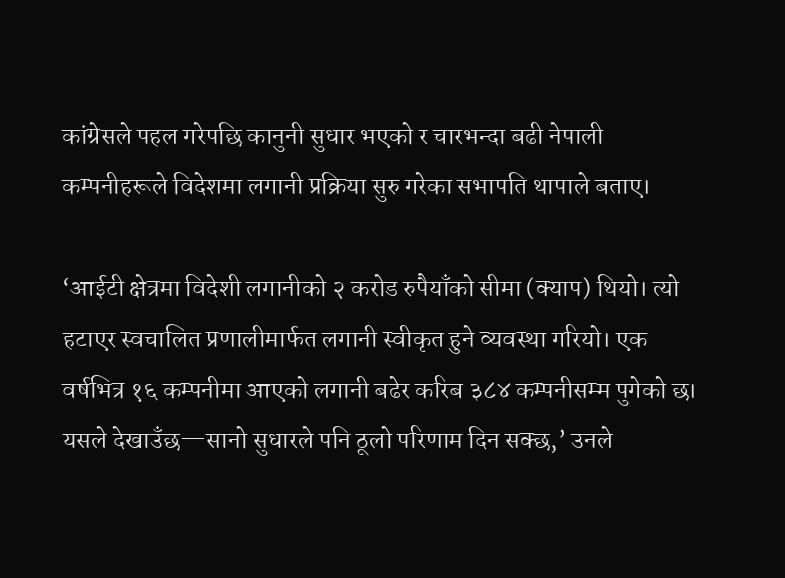कांग्रेसले पहल गरेपछि कानुनी सुधार भएको र चारभन्दा बढी नेपाली कम्पनीहरूले विदेशमा लगानी प्रक्रिया सुरु गरेका सभापति थापाले बताए।

‘आईटी क्षेत्रमा विदेशी लगानीको २ करोड रुपैयाँको सीमा (क्याप) थियो। त्यो हटाएर स्वचालित प्रणालीमार्फत लगानी स्वीकृत हुने व्यवस्था गरियो। एक वर्षभित्र १६ कम्पनीमा आएको लगानी बढेर करिब ३८४ कम्पनीसम्म पुगेको छ। यसले देखाउँछ—सानो सुधारले पनि ठूलो परिणाम दिन सक्छ,’ उनले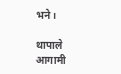भने।

थापाले आगामी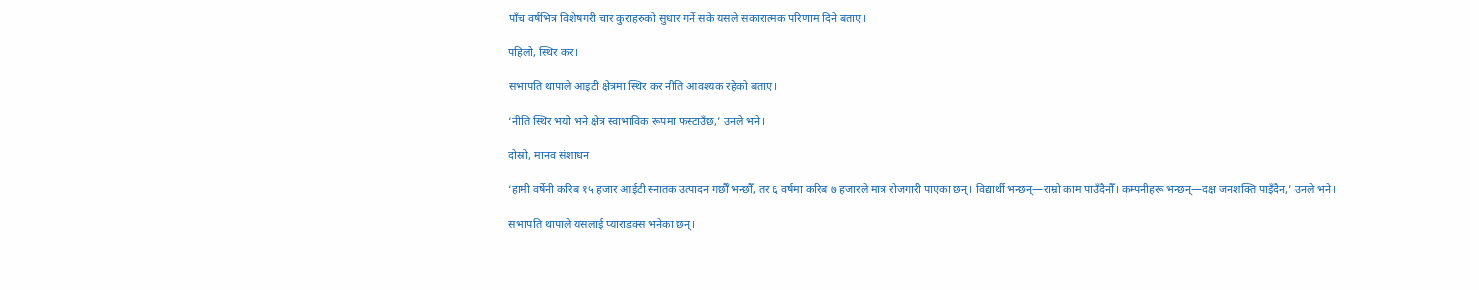पाँच वर्षभित्र विशेषगरी चार कुराहरुको सुधार गर्ने सके यसले सकारात्मक परिणाम दिने बताए।

पहिलो, स्थिर कर।

सभापति थापाले आइटी क्षेत्रमा स्थिर कर नीति आवश्यक रहेको बताए।

‘नीति स्थिर भयो भने क्षेत्र स्वाभाविक रूपमा फस्टाउँछ,’ उनले भने।

दोस्रो, मानव संशाधन

‘हामी वर्षेनी करिब १५ हजार आईटी स्नातक उत्पादन गर्छौँ भन्छौँ, तर ६ वर्षमा करिब ७ हजारले मात्र रोजगारी पाएका छन्। विद्यार्थी भन्छन्—राम्रो काम पाउँदैनौँ। कम्पनीहरू भन्छन्—दक्ष जनशक्ति पाइँदैन,’ उनले भने।

सभापति थापाले यसलाई प्याराडक्स भनेका छन्।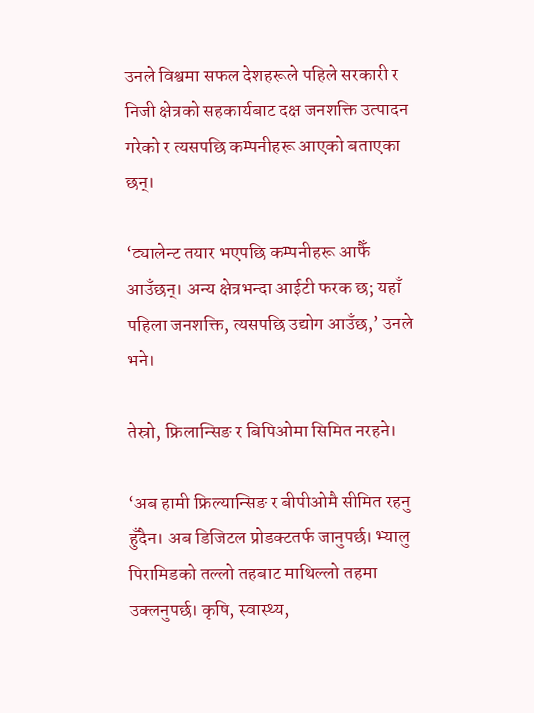उनले विश्वमा सफल देशहरूले पहिले सरकारी र निजी क्षेत्रको सहकार्यबाट दक्ष जनशक्ति उत्पादन गरेको र त्यसपछि कम्पनीहरू आएको बताएका छन्।

‘ट्यालेन्ट तयार भएपछि कम्पनीहरू आफैँ आउँछन्। अन्य क्षेत्रभन्दा आईटी फरक छ; यहाँ पहिला जनशक्ति, त्यसपछि उद्योग आउँछ,’ उनले भने।

तेस्रो, फ्रिलान्सिङ र बिपिओमा सिमित नरहने।

‘अब हामी फ्रिल्यान्सिङ र बीपीओमै सीमित रहनु हुँदैन। अब डिजिटल प्रोडक्टतर्फ जानुपर्छ। भ्यालु पिरामिडको तल्लो तहबाट माथिल्लो तहमा उक्लनुपर्छ। कृषि, स्वास्थ्य,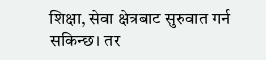शिक्षा, सेवा क्षेत्रबाट सुरुवात गर्न सकिन्छ। तर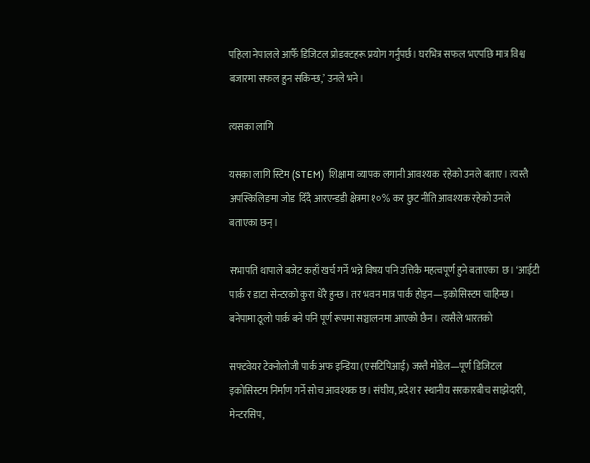पहिला नेपालले आफैँ डिजिटल प्रोडक्टहरू प्रयोग गर्नुपर्छ। घरभित्र सफल भएपछि मात्र विश्व बजारमा सफल हुन सकिन्छ,’ उनले भने।

त्यसका लागि

यसका लागि स्टिम (STEM)  शिक्षामा व्यापक लगानी आवश्यक  रहेको उनले बताए। त्यस्तै अपस्किलिङमा जोड  दिँदै आरएन्डडी क्षेत्रमा १०% कर छुट नीति आवश्यक रहेको उनले बताएका छन्।

सभापति थापाले बजेट कहाँ खर्च गर्ने भन्ने विषय पनि उत्तिकै महत्वपूर्ण हुने बताएका  छ। ‘आईटी पार्क र डाटा सेन्टरको कुरा धेरै हुन्छ। तर भवन मात्र पार्क होइन—इकोसिस्टम चाहिन्छ। बनेपामा ठूलो पार्क बने पनि पूर्ण रूपमा सञ्चालनमा आएको छैन। त्यसैले भारतको

सफ्टवेयर टेक्नोलोजी पार्क अफ इन्डिया (एसटिपिआई) जस्तै मोडेल—पूर्ण डिजिटल इकोसिस्टम निर्माण गर्ने सोच आवश्यक छ। संघीय, प्रदेश र स्थानीय सरकारबीच साझेदारी, मेन्टरसिप,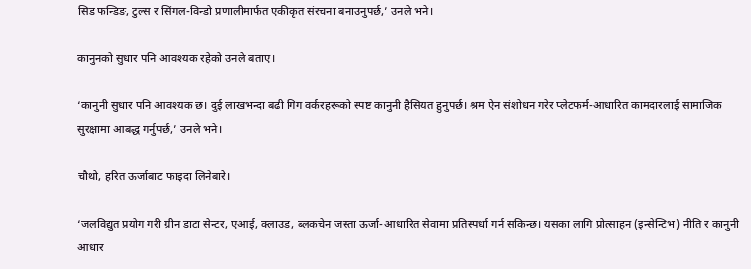सिड फन्डिङ, टुल्स र सिंगल-विन्डो प्रणालीमार्फत एकीकृत संरचना बनाउनुपर्छ,’ उनले भने।

कानुनको सुधार पनि आवश्यक रहेको उनले बताए।

‘कानुनी सुधार पनि आवश्यक छ। दुई लाखभन्दा बढी गिग वर्करहरूको स्पष्ट कानुनी हैसियत हुनुपर्छ। श्रम ऐन संशोधन गरेर प्लेटफर्म-आधारित कामदारलाई सामाजिक सुरक्षामा आबद्ध गर्नुपर्छ,’ उनले भने।

चौथो, हरित ऊर्जाबाट फाइदा लिनेबारे।

‘जलविद्युत प्रयोग गरी ग्रीन डाटा सेन्टर, एआई, क्लाउड, ब्लकचेन जस्ता ऊर्जा-आधारित सेवामा प्रतिस्पर्धा गर्न सकिन्छ। यसका लागि प्रोत्साहन (इन्सेन्टिभ) नीति र कानुनी आधार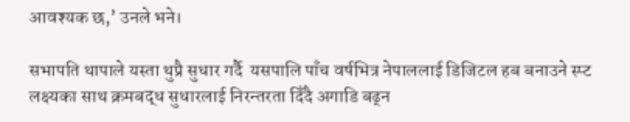आवश्यक छ,’ उनले भने।

सभापति थापाले यस्ता थुप्रै सुधार गर्दै  यसपालि पाँच वर्षभित्र नेपाललाई डिजिटल हब बनाउने स्प्ट लक्ष्यका साथ क्रमबद्ध सुधारलाई निरन्तरता दिँदै अगाडि बढ्न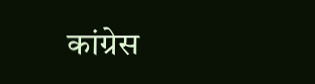कांग्रेस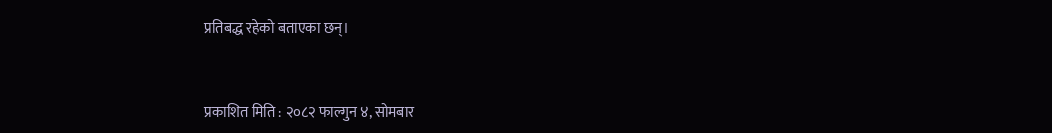प्रतिबद्ध रहेको बताएका छन्।


प्रकाशित मिति : २०८२ फाल्गुन ४, सोमबार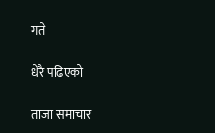गते

धेरै पढिएको

ताजा समाचार